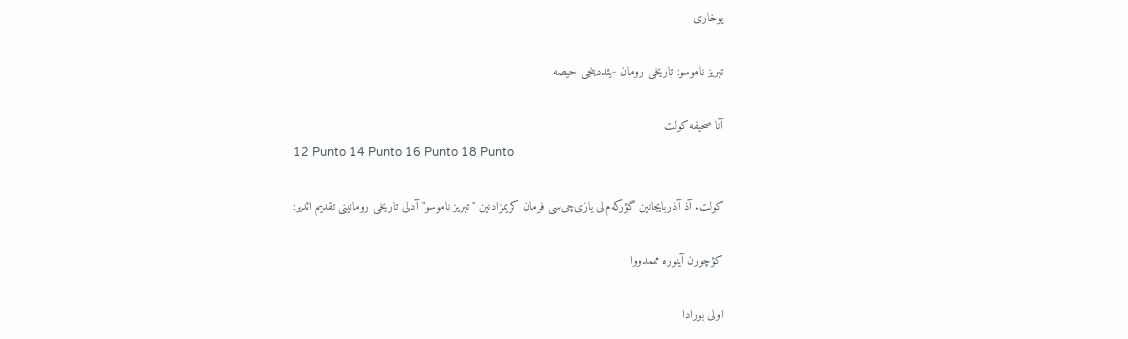یوخاری

تبریز ناموسو: تاریخی رومان -یئددینجی حیصه

آنا صحیفه کولت
12 Punto 14 Punto 16 Punto 18 Punto

کولت. آذ آذربایجانین گؤرکه‌م‌لی یازی‌چی‌سی فرمان کریمزادنین " تبریز ناموسو" آدلی تاریخی رومانینی تقدیم ائدیر:

کؤچور‌ن آینوره مممدووا

اولی بورادا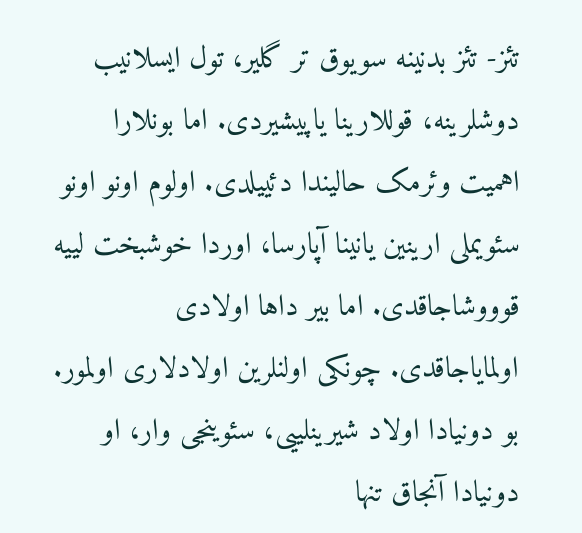تئز- تئز بدنینه سویوق تر گلیر، تول ایسلانیب دوشلرینه، قوللارینا یاپیشیردی. اما بونلارا اهمیت وئرمک حالیندا دئییلدی. اولوم اونو اونو سئویملی ارینین یانینا آپارسا، اوردا خوشبخت لییه قوووشاجاقدی. اما بیر داها اولادی اولمایاجاقدی. چونکی اولنلرین اولادلاری اولمور. بو دونیادا اولاد شیرینلییی، سئوینجی وار، او دونیادا آنجاق تنها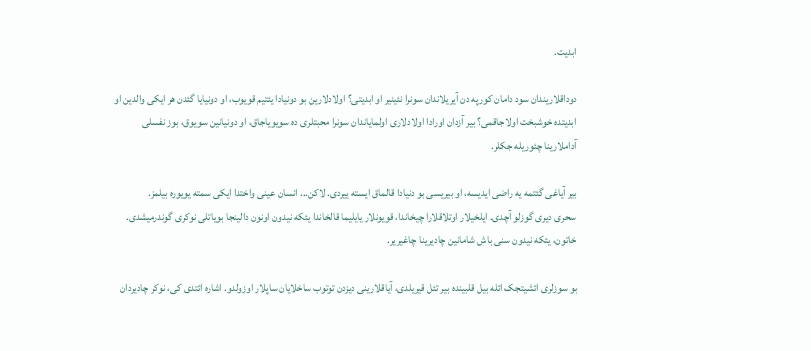ابدیت.

دوداقلاریندان سود دامان کورپه دن آیریلاندان سونرا نئینیر او ابدیتی؟ اولادلارین بو دونیادا یئتیم قویوب، او دونیایا گئدن هر ایکی والدین او ابدیتده خوشبخت اولاجاقمی؟ بیر آزدان اورادا اولادلاری اولمایاندان سونرا محبتلری ده سویویاجاق، او دونیانین سویوق، بوز نفسلی آداملارینا چئوریله جکلر.

بیر آیاغی گئتمه یه راضی ایدیسه، او بیریسی بو دنیادا قالماق ایسته ییردی. لاکن... انسان عینی واختدا ایکی سمته یویوره بیلمز.
سحری دیری گوزلو آچدی. ایلخیلار اوتلاقلارا چیخاندا، قویونلار یایلیما قالخاندا یئکه نیدون اونون دالینجا بویاتلی نوکری گوندرمیشدی.
خاتون، یئکه نیدون سنی باش شامانین چادیرینا چاغیریر.

بو سوزلری ائشیتجک ائله بیل قلبینده بیر تئل قیریلدی، آیاقلارینی دیزدن توتوب ساخلایان ساپلار اوزولدو. اشاره ائتدی کی، نوکر چادیردان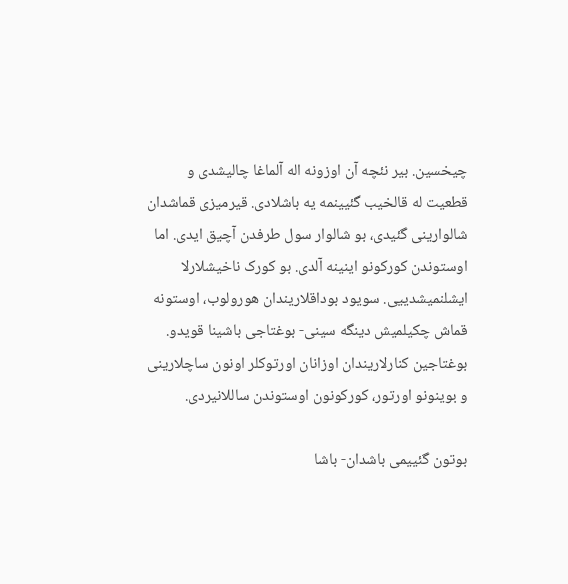چیخسین. بیر نئچه آن اوزونه اله آلماغا چالیشدی و قطعیت له قالخیب گئیینمه یه باشلادی. قیرمیزی قماشدان شالوارینی گئیدی، بو شالوار سول طرفدن آچیق ایدی. اما اوستوندن کورکونو اینینه آلدی. بو کورک ناخیشلارلا ایشلنمیشدییی. سویود بوداقلاریندان هورولوب، اوستونه قماش چکیلمیش دینگه سینی- بوغتاجی باشینا قویدو. بوغتاجین کنارلاریندان اوزانان اورتوکلر اونون ساچلارینی و بوینونو اورتور، کورکونون اوستوندن ساللانیردی.

بوتون گئییمی باشدان- باشا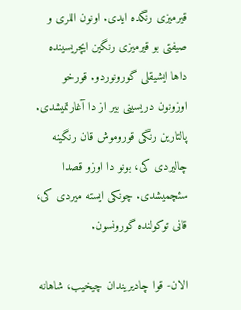قیرمیزی رنگده ایدی. اونون اللری و صیفتی بو قیرمیزی رنگین ایچریسینده داها ایشیقلی گورونوردو. قورخو اوزونون دریسینی بیر از دا آغارتمیشدی. پالتارین رنگی قوروموش قان رنگینه چالیردی کی، بونو دا اوزو قصدا سئچمیشدی. چونکی ایسته میردی کی، قانی توکولنده گورونسون.

الان- قوا چادیریندان چیخیب، شاهانه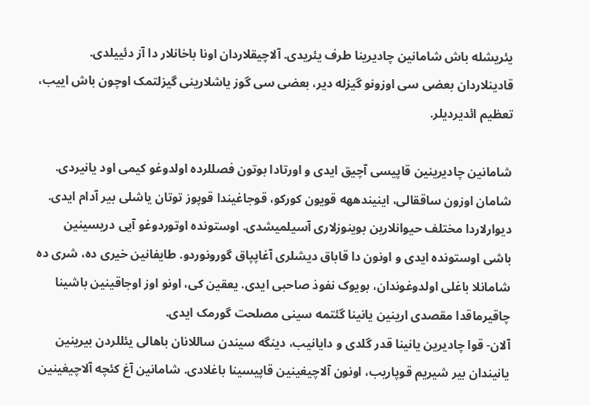یئریشله باش شامانین چادیرینا طرف یئریدی. آلاچیقلاردان اونا باخانلار دا آز دئییلدی. قادینلاردان بعضی سی اوزونو گیزله دیر، بعضی سی گوز یاشلارینی گیزلتمک اوچون باش اییب، تعظیم ائدیردیلر.

شامانین چادیرینین قاپیسی آچیق ایدی و اورتادا بوتون فصللرده اولدوغو کیمی اود یانیردی. شامان اوزون ساققالی، اینیندههه قویون کورکو، قوجاغیندا قوپوز توتان یاشلی بیر آدام ایدی. دیوارلاردا مختلف حیوانلارین بوینوزلاری آسیلمیشدی. اوستونده اوتوردوغو آیی دریسینین باشی اوستونده ایدی و اونون دا قاباق دیشلری آغاپپاق گورونوردو. طایفانین خیری ده، شری ده شامانلا باغلی اولدوغوندان، بویوک نفوذ صاحبی ایدی. یعقین کی، اونو اوز اوجاقینین باشینا چاقیرماقدا مقصدی ارینین یانینا گئتمه سینی مصلحت گورمک ایدی.
آلان- قوا چادیرین یانینا قدر گلدی و دایانیب، دینگه سیندن ساللانان باهالی یئللردن بیرینین یانیندان بیر شیریم قوپاریب، اونون آلاچیغینین قاپیسینا باغلادی. شامانین آغ کئچه آلاچیغینین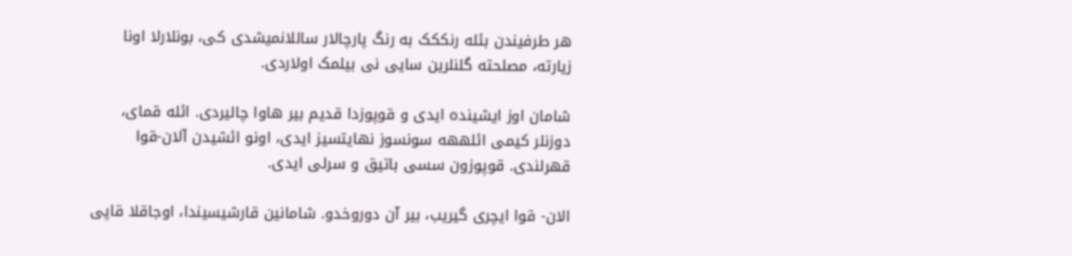هر طرفیندن بئله رنککک به رنگ پارچالار ساللانمیشدی کی، بونلارلا اونا زیارته، مصلحته گلنلرین سایی نی بیلمک اولاردی.

شامان اوز ایشینده ایدی و قوپوزدا قدیم بیر هاوا چالیردی. ائله قمای، دوزنلر کیمی ائلههه سونسوز نهایتسیز ایدی، اونو ائشیدن آلان-قوا قهرلندی. قوپوزون سسی باتیق و سرلی ایدی.

الان- قوا ایچری گیریب، بیر آن دوروخدو. شامانین قارشیسیندا، اوجاقلا قاپی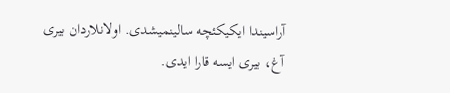آراسیندا ایکیکئچه سالینمیشدی. اولانلاردان بیری آغ، بیری ایسه قارا ایدی.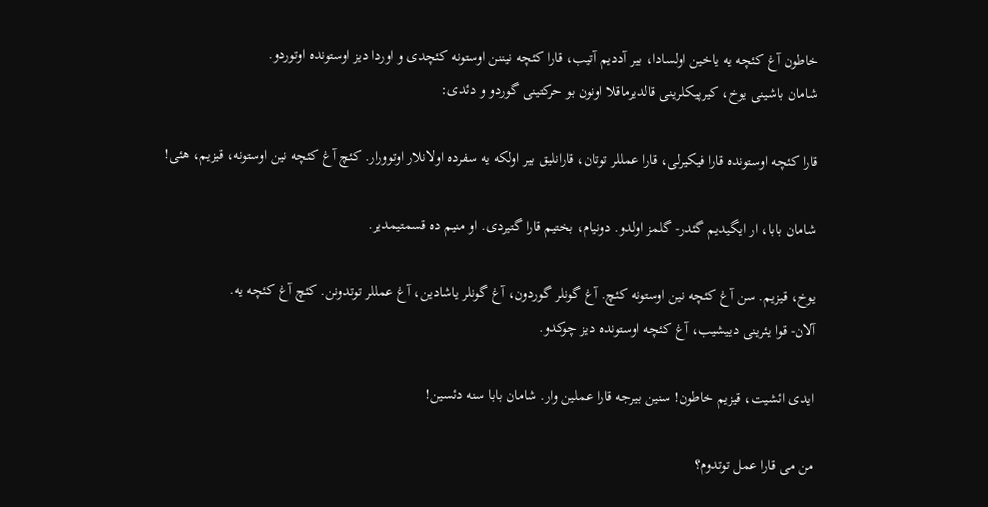خاطون آغ کئچه یه یاخین اولسادا، بیر آددیم آتیب، قارا کئچه نیننن اوستونه کئچدی و اوردا دیز اوستونده اوتوردو.
شامان باشینی یوخ، کیرپیکلرینی قالدیرماقلا اونون بو حرکتینی گوردو و دئدی:

قارا کئچه اوستونده قارا فیکیرلی، قارا عمللر توتان، قارانلیق بیر اولکه یه سفرده اولانلار اوتوورار. کئچ آغ کئچه نین اوستونه، قیزیم، هئی!

شامان بابا، ار ایگیدیم گئدر- گلمز اولدو. دونیام، بختیم قارا گتیردی. او منیم ده قسمتیمدیر.

یوخ، قیزیم. سن آغ کئچه نین اوستونه کئچ. آغ گونلر گوردون، آغ گونلر یاشادین، آغ عمللر توتدونن. کئچ آغ کئچه یه.
آلان- قوا یئرینی دییشیب، آغ کئچه اوستونده دیز چوکدو.

ایدی ائشیت، قیزیم خاطون! سنین بیرجه قارا عملین وار. شامان بابا سنه دئسین!

من می قارا عمل توتدوم؟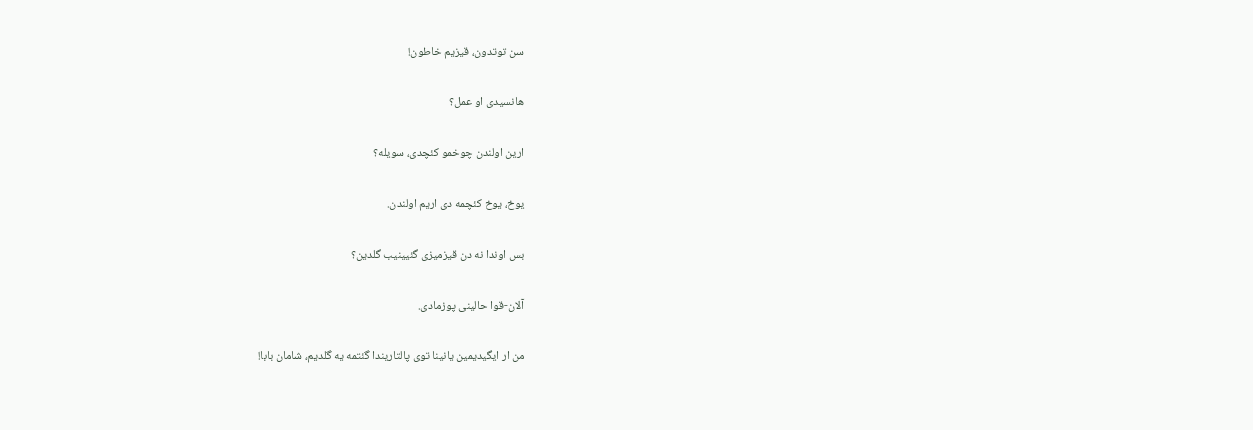سن توتدون، قیزیم خاطون!

هانسیدی او عمل؟

ارین اولندن چوخمو کئچدی، سویله؟

یوخ، یوخ کئچمه دی اریم اولندن.

بس اوندا نه دن قیزمیزی گئیینیب گلدین؟

آلان-قوا حالینی پوزمادی.

من ار ایگیدیمین یانینا توی پالتاریندا گئتمه یه گلدیم، شامان بابا!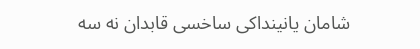شامان یانینداکی ساخسی قابدان نه سه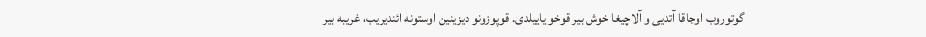گوتوروب اوجاقا آتدیی و آلاچیغا خوش بیر قوخو یاییلدی. قوپوزونو دیزینین اوستونه ائندیریب، غریبه بیر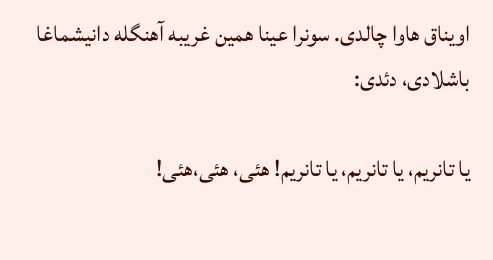اویناق هاوا چالدی. سونرا عینا همین غریبه آهنگله دانیشماغا باشلادی، دئدی:

یا تانریم، یا تانریم، یا تانریم! هئی، هئی،هئی!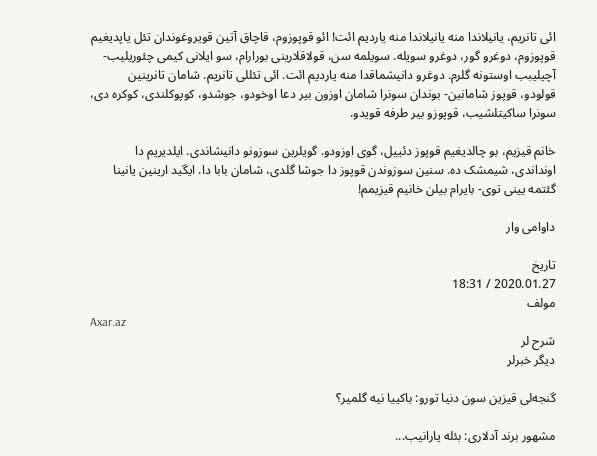ائی تانریم، یانیلاندا منه یانیلاندا منه یاردیم ائت! ائو قوپوزوم، قاچاق آتین قویروغوندان تئل یاپدیغیم قوپوزوم، دوغرو گور، دوغرو سویله. سویلمه سن، قولاقلارینی بورارام، سو ایلانی کیمی چئوریلیب- آچیلیبب اوستونه گلرم. دوغرو دانیشماقدا منه یاردیم ائت. ائی تئللی تانریم. شامان تانرینین قولودو، قوپوز شامانین- بوندان سونرا شامان اوزون بیر دعا اوخودو، جوشدو، کوپوکلندی، کوکره دی، سونرا ساکیتلشیب، قوپوزو بیر طرفه قویدو.

خانم قیزیم، بو چالدیغیم قوپوز دئییل، گوی اوزودو. گویلرین سوزونو دانیشاندی. ایلدیریم دا اونداندی، شیمشک ده. سنین سوزوندن قوپوز دا جوشا گلدی، شامان بابا دا. ایگید ارینین یانینا گئتمه یینی توی- بایرام بیلن خانیم قیزیمم!

داوامی وار

تاریخ
2020.01.27 / 18:31
مولف
Axar.az
شرح لر
دیگر خبرلر

گنجه‌لی قیزین سون دنیا تورو: باکییا نیه گلمیر؟

مشهور برند آدلاری: بئله یارانیب...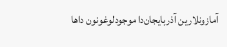آمازونلارین آذربایجان‌دا موجودلوغونون داها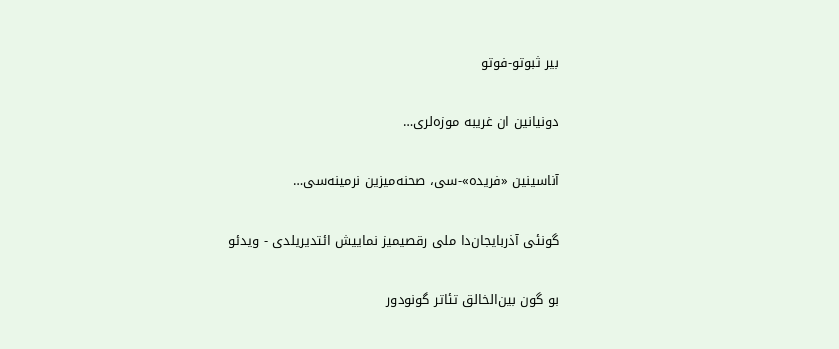بیر ثبوتو-فوتو

دونیانین ان غریبه موزه‌لری…

آناسینین «فریده»-سی، صحنه‌میزین نرمینه‌سی…

گونئی آذربایجان‌دا ملی رقصیمیز نماییش ائتدیریلدی - ویدئو

بو گون بین‌الخالق تئاتر گونودور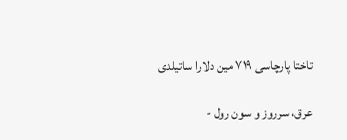تاختا پارچاسی ۷۱۹ مین دلارا ساتیلدی

عرق، سرروز و سون رول -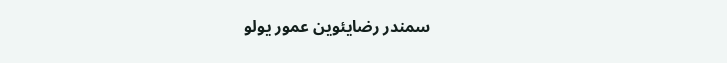سمندر رضایئوین عمور یولو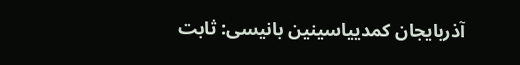آذربایجان کمدییاسینین بانیسی: ثابت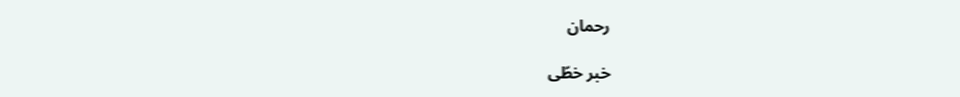رحمان

خبر خطّی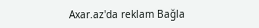Axar.az'da reklam Bağla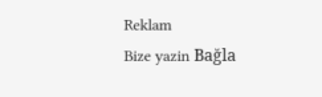Reklam
Bize yazin Bağla